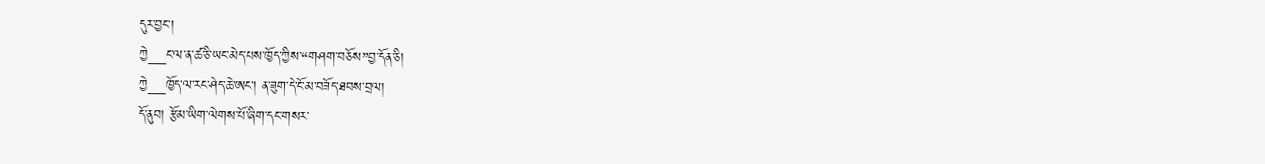དུར་བྱང་།
ཀྱེ__ང་ལ་ན་ཚ་ཅི་ཡང་མེད་པས་ཁྱོད་ཀྱིས་“གཤག་བཅོས”བྱ་དོན་ཅི།
ཀྱེ__ཁྱོད་ལ་རང་ཤེད་ཆེ་ཨང་། ན་ཟུག་དེ་ངོ་མ་བཟོད་ཐབས་བྲལ།
དོ་ནུབ། རྩོམ་ཡིག་ལེགས་པོ་ཞིག་དང་གསར་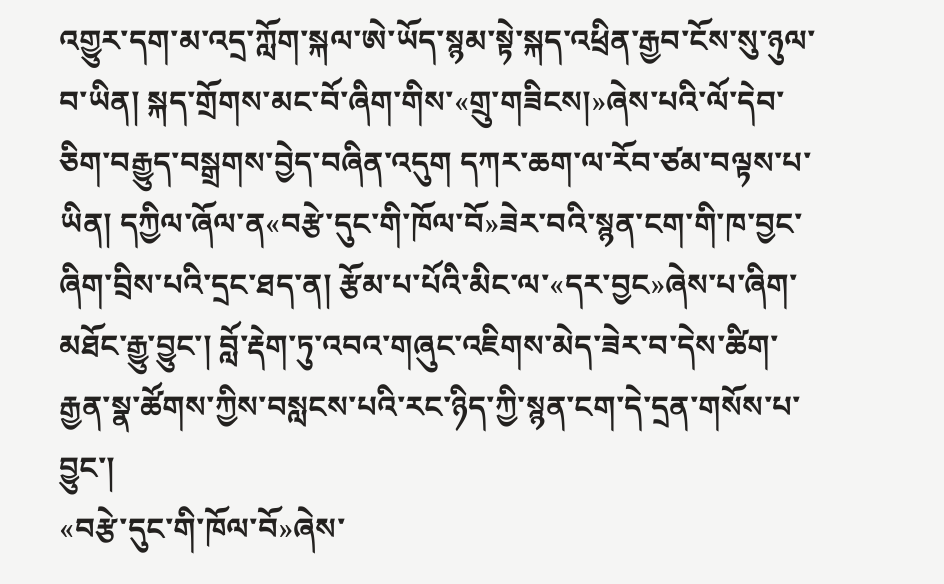འགྱུར་དག་མ་འདྲ་ཀློག་སྐལ་ཨེ་ཡོད་སྙམ་སྟེ་སྐད་འཕྲིན་རྒྱབ་ངོས་སུ་ཉུལ་བ་ཡིན། སྐད་གྲོགས་མང་བོ་ཞིག་གིས་«གྲུ་གཟིངས།»ཞེས་པའི་ལོ་དེབ་ཅིག་བརྒྱུད་བསྒྲགས་བྱེད་བཞིན་འདུག དཀར་ཆག་ལ་རོབ་ཙམ་བལྟས་པ་ཡིན། དཀྱིལ་ཞོལ་ན«བརྩེ་དུང་གི་ཁོལ་བོ»ཟེར་བའི་སྙན་ངག་གི་ཁ་བྱང་ཞིག་བྲིས་པའི་དྲང་ཐད་ན། རྩོམ་པ་པོའི་མིང་ལ་«དར་བྱང»ཞེས་པ་ཞིག་མཐོང་རྒྱུ་བྱུང་། བློ་རྡེག་ཏུ་འབའ་གཞུང་འཇིགས་མེད་ཟེར་བ་དེས་ཚིག་རྒྱན་སྣ་ཚོགས་ཀྱིས་བསླངས་པའི་རང་ཉིད་ཀྱི་སྙན་ངག་དེ་དྲན་གསོས་པ་བྱུང་།
«བརྩེ་དུང་གི་ཁོལ་བོ»ཞེས་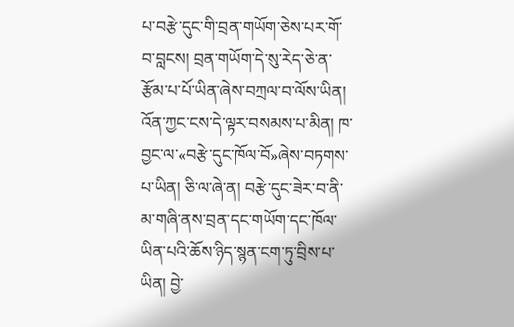པ་བརྩེ་དུང་གི་བྲན་གཡོག་ཅེས་པར་གོ་བ་བླངས། བྲན་གཡོག་དེ་སུ་རེད་ཅེ་ན་རྩོམ་པ་པོ་ཡིན་ཞེས་བཀྲལ་བ་ལོས་ཡིན། འོན་ཀྱང་ངས་དེ་ལྟར་བསམས་པ་མིན། ཁ་བྱང་ལ་«བརྩེ་དུང་ཁོལ་བོ»ཞེས་བཏགས་པ་ཡིན། ཅི་ལ་ཞེ་ན། བརྩེ་དུང་ཟེར་བ་ནི་མ་གཞི་ནས་བྲན་དང་གཡོག་དང་ཁོལ་ཡིན་པའི་ཆོས་ཉིད་སྙན་ངག་ཏུ་བྲིས་པ་ཡིན། བྱེ་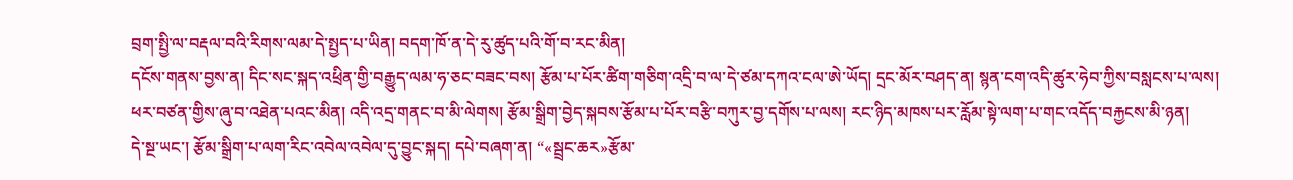བྲག་སྤྱི་ལ་བརྡལ་བའི་རིགས་ལམ་དེ་སྤྱད་པ་ཡིན། བདག་ཁོ་ན་དེ་རུ་ཚུད་པའི་གོ་བ་རང་མིན།
དངོས་གནས་བྱས་ན། དིང་སང་སྐད་འཕྲིན་གྱི་བརྒྱུད་ལམ་ཧ་ཅང་བཟང་བས། རྩོམ་པ་པོར་ཚིག་གཅིག་འདྲི་བ་ལ་དེ་ཙམ་དཀའ་ངལ་ཨེ་ཡོད། དྲང་མོར་བཤད་ན། སྙན་ངག་འདི་ཚུར་ཧེབ་ཀྱིས་བསླངས་པ་ལས། ཕར་བཙན་གྱིས་ཞུ་བ་འཐེན་པའང་མིན། འདི་འདྲ་གནང་བ་མི་ལེགས། རྩོམ་སྒྲིག་བྱེད་སྐབས་རྩོམ་པ་པོར་བརྩི་བཀུར་བྱ་དགོས་པ་ལས། རང་ཉིད་མཁས་པར་རློམ་སྟེ་ལག་པ་གང་འདོད་བརྐྱངས་མི་ཉན།
དེ་སྔ་ཡང་། རྩོམ་སྒྲིག་པ་ལག་རིང་འབེལ་འབེལ་དུ་བྱུང་སྐད། དཔེ་བཞག་ན། “«སྦྲང་ཆར»རྩོམ་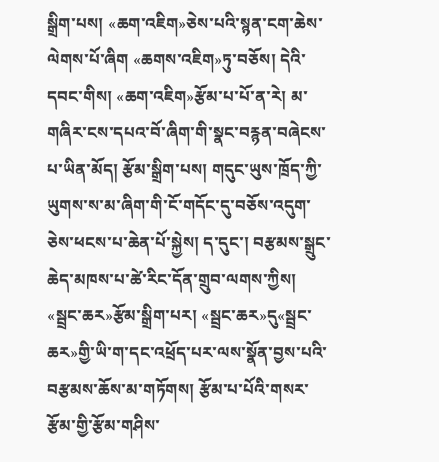སྒྲིག་པས། «ཆག་འཇིག»ཅེས་པའི་སྙན་ངག་ཆེས་ལེགས་པོ་ཞིག «ཆགས་འཇིག»ཏུ་བཅོས། དེའི་དབང་གིས། «ཆག་འཇིག»རྩོམ་པ་པོ་ན་རེ། མ་གཞིར་ངས་དཔའ་བོ་ཞིག་གི་སྣང་བརྙན་བཞེངས་པ་ཡིན་མོད། རྩོམ་སྒྲིག་པས། གདུང་ཡུས་ཁྲོད་ཀྱི་ཡུགས་ས་མ་ཞིག་གི་ངོ་གདོང་དུ་བཅོས་འདུག་ཅེས་ཕངས་པ་ཆེན་པོ་སྐྱེས། ད་དུང་། བརྩམས་སྒྲུང་ཆེད་མཁས་པ་ཚེ་རིང་དོན་གྲུབ་ལགས་ཀྱིས། «སྦྲང་ཆར»རྩོམ་སྒྲིག་པར། «སྦྲང་ཆར»དུ«སྦྲང་ཆར»གྱི་ཡི་ག་དང་འཕྲོད་པར་ལས་སྣོན་བྱས་པའི་བརྩམས་ཆོས་མ་གཏོགས། རྩོམ་པ་པོའི་གསར་རྩོམ་གྱི་རྩོམ་གཤིས་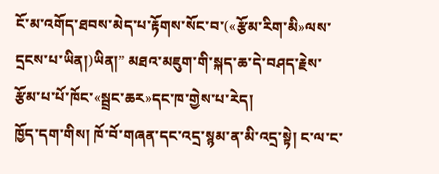ངོ་མ་འགོད་ཐབས་མེད་པ་རྟོགས་སོང་བ་(«རྩོམ་རིག་མི»ལས་དྲངས་པ་ཡིན།)ཡིན།” མཐའ་མཇུག་གི་སྐད་ཆ་དེ་བཤད་རྗེས་རྩོམ་པ་པོ་ཁོང་«སྦྲང་ཆར»དང་ཁ་གྱེས་པ་རེད།
ཁྱོད་དག་གིས། ཁོ་བོ་གཞན་དང་འདྲ་སྙམ་ན་མི་འདྲ་སྟེ། ང་ལ་ང་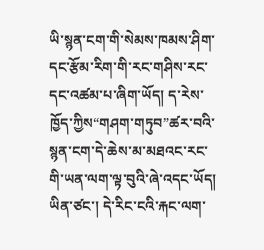ཡི་སྙན་ངག་གི་སེམས་ཁམས་ཤིག་དང་རྩོམ་རིག་གི་རང་གཤིས་རང་དང་འཚམ་པ་ཞིག་ཡོད། ད་རེས་ཁྱོད་ཀྱིས“གཤག་གཏུབ”ཚར་བའི་སྙན་ངག་དེ་ཆེས་མ་མཐའང་རང་གི་ཡན་ལག་ལྟ་བུའི་ཞེ་འདང་ཡོད། ཡིན་ཙང་། དེ་རིང་ངའི་རྐང་ལག་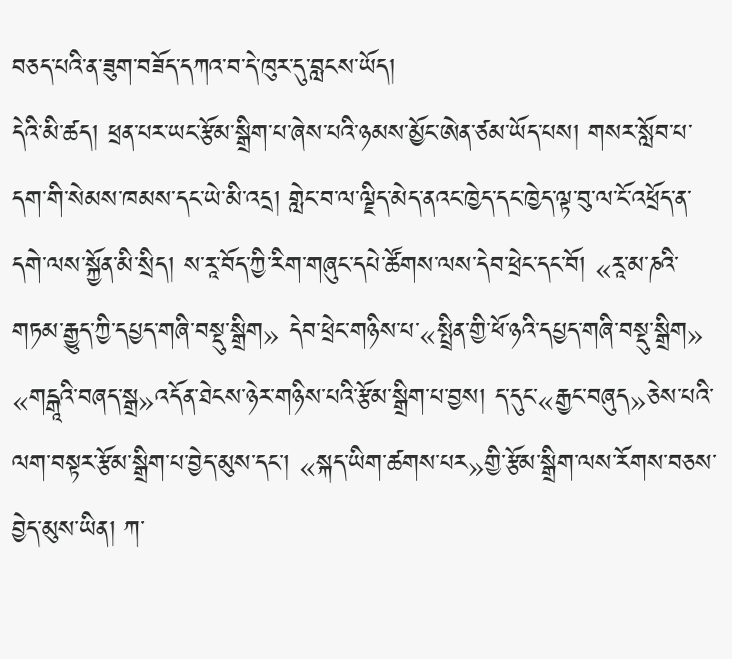བཅད་པའི་ན་ཟུག་བཟོད་དཀའ་བ་དེ་ཁུར་དུ་བླངས་ཡོད།
དེའི་མི་ཚད། ཕྲན་པར་ཡང་རྩོམ་སྒྲིག་པ་ཞེས་པའི་ཉམས་མྱོང་ཨེན་ཙམ་ཡོད་པས། གསར་སློབ་པ་དག་གི་སེམས་ཁམས་དང་ཡེ་མི་འདྲ། གླེང་བ་ལ་ལྗིད་མེད་ནའང་ཁྱེད་དང་ཁྱེད་ལྟ་བུ་ལ་ངོ་འཕྲོད་ན་དགེ་ལས་སྐྱོན་མི་སྲིད། ས་རཱ་བོད་ཀྱི་རིག་གཞུང་དཔེ་ཚོགས་ལས་དེབ་ཕྲེང་དང་བོ། «རཱ་མ་ཎའི་གཏམ་རྒྱུད་ཀྱི་དཔྱད་གཞི་བསྡུ་སྒྲིག» དེབ་ཕྲེང་གཉིས་པ་«སྤྲིན་གྱི་ཕོ་ཉའི་དཔྱད་གཞི་བསྡུ་སྒྲིག» «གདྒཱའི་བཞད་སྒྲ»འདོན་ཐེངས་ཉེར་གཉིས་པའི་རྩོམ་སྒྲིག་པ་བྱས། ད་དུང་«རྒྱང་བཞུད»ཅེས་པའི་ལག་བསྟར་རྩོམ་སྒྲིག་པ་བྱེད་མུས་དང་། «སྐད་ཡིག་ཚགས་པར»གྱི་རྩོམ་སྒྲིག་ལས་རོགས་བཅས་བྱེད་མུས་ཡིན། ཀ་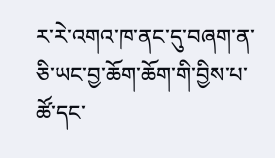ར་རེ་འགའ་ཁ་ནང་དུ་བཞག་ན་ཅི་ཡང་བྱ་ཆོག་ཆོག་གི་བྱིས་པ་ཚོ་དང་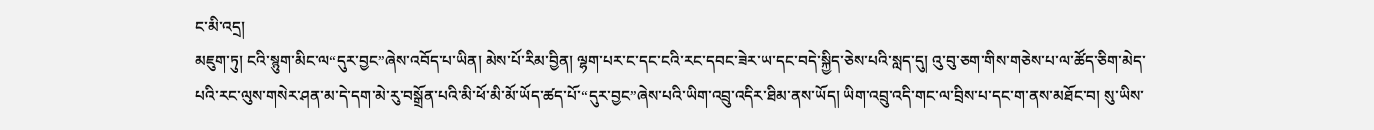ང་མི་འདྲ།
མཇུག་ཏུ། ངའི་སྙུག་མིང་ལ“དུར་བྱང”ཞེས་འབོད་པ་ཡིན། མེས་པོ་རིམ་བྱིན། ལྷག་པར་ང་དང་ངའི་རང་དབང་ཟེར་ཡ་དང་བདེ་སྐྱིད་ཅེས་པའི་སླད་དུ། འུ་བུ་ཅག་གིས་གཅེས་པ་ལ་ཚོད་ཅིག་མེད་པའི་རང་ལུས་གསེར་ཤན་མ་དེ་དག་མེ་རུ་བསྒྲོན་པའི་མི་ཕོ་མི་མོ་ཡོད་ཚད་པོ་“དུར་བྱང”ཞེས་པའི་ཡིག་འབྲུ་འདིར་ཐིམ་ནས་ཡོད། ཡིག་འབྲུ་འདི་གང་ལ་བྲིས་པ་དང་ག་ནས་མཐོང་བ། སུ་ཡིས་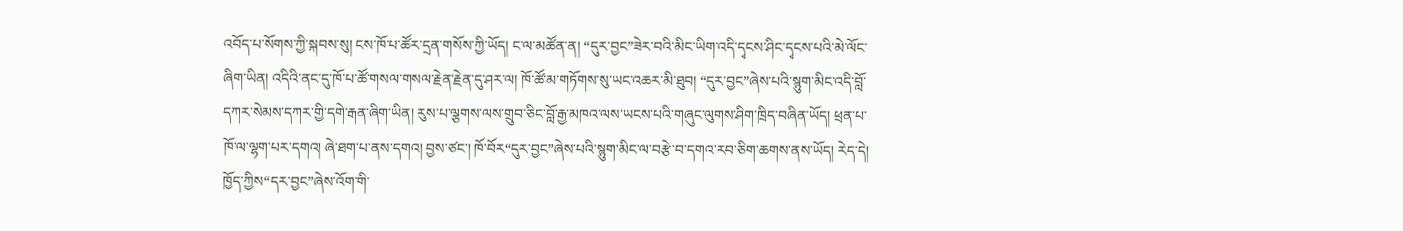འབོད་པ་སོགས་ཀྱི་སྐབས་སུ། ངས་ཁོ་པ་ཚོར་དྲན་གསོས་ཀྱི་ཡོད། ང་ལ་མཚོན་ན། “དུར་བྱང”ཟེར་བའི་མིང་ཡིག་འདི་དྭངས་ཤིང་དྭངས་པའི་མེ་ལོང་ཞིག་ཡིན། འདིའི་ནང་དུ་ཁོ་པ་ཚོ་གསལ་གསལ་རྗེན་རྗེན་དུ་ཤར་ལ། ཁོ་ཚོ་མ་གཏོགས་སུ་ཡང་འཆར་མི་ཐུབ། “དུར་བྱང”ཞེས་པའི་སྙུག་མིང་འདི་བློ་དཀར་སེམས་དཀར་གྱི་དགེ་རྒན་ཞིག་ཡིན། རུས་པ་ལྕགས་ལས་གྲུབ་ཅིང་བློ་རྒྱ་མཁའ་ལས་ཡངས་པའི་གཞུང་ལུགས་ཤིག་ཁྲིད་བཞིན་ཡོད། ཕྲན་པ་ཁོ་ལ་ལྷག་པར་དགའ། ཞེ་ཐག་པ་ནས་དགའ། བྱས་ཙང་། ཁོ་བོར“དུར་བྱང”ཞེས་པའི་སྙུག་མིང་ལ་བརྩེ་བ་དགའ་རབ་ཅིག་ཆགས་ནས་ཡོད། རེད་དེ། ཁྱོད་ཀྱིས“དར་བྱང”ཞེས་འོག་གི་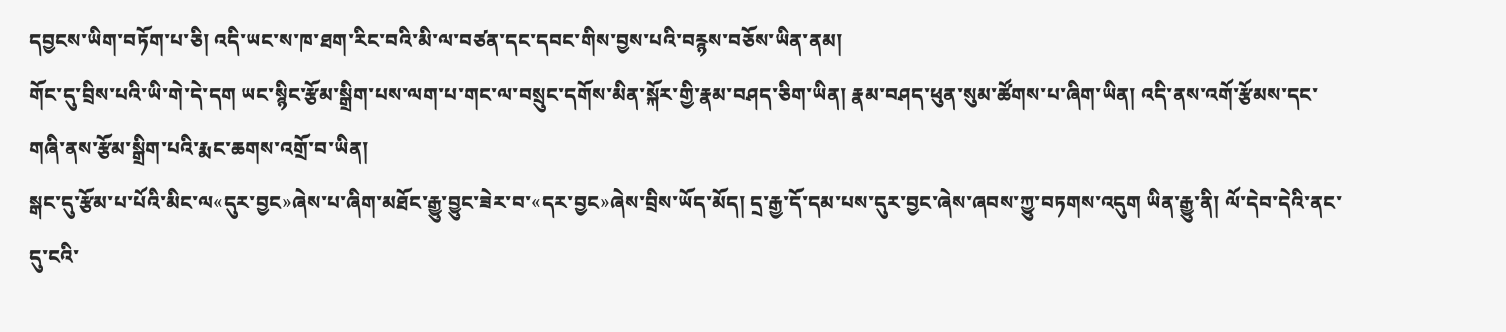དབྱངས་ཡིག་བཏོག་པ་ཅི། འདི་ཡང་ས་ཁ་ཐག་རིང་བའི་མི་ལ་བཙན་དང་དབང་གིས་བྱས་པའི་བརྙས་བཅོས་ཡིན་ནམ།
གོང་དུ་བྲིས་པའི་ཡི་གེ་དེ་དག ཡང་སྙིང་རྩོམ་སྒྲིག་པས་ལག་པ་གང་ལ་བསྲུང་དགོས་མིན་སྐོར་གྱི་རྣམ་བཤད་ཅིག་ཡིན། རྣམ་བཤད་ཕུན་སུམ་ཚོགས་པ་ཞིག་ཡིན། འདི་ནས་འགོ་རྩོམས་དང་གཞི་ནས་རྩོམ་སྒྲིག་པའི་རྨང་ཆགས་འགྲོ་བ་ཡིན།
སྒང་དུ་རྩོམ་པ་པོའི་མིང་ལ«དུར་བྱང»ཞེས་པ་ཞིག་མཐོང་རྒྱུ་བྱུང་ཟེར་བ་«དར་བྱང»ཞེས་བྲིས་ཡོད་མོད། དྲ་རྒྱ་དོ་དམ་པས་དུར་བྱང་ཞེས་ཞབས་ཀྱུ་བཏགས་འདུག ཡིན་རྒྱུ་ནི། ལོ་དེབ་དེའི་ནང་དུ་ངའི་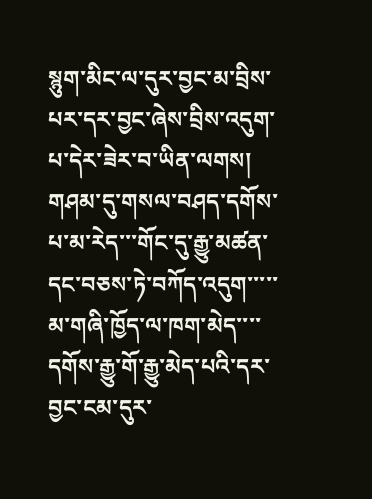སྙུག་མིང་ལ་དུར་བྱང་མ་བྲིས་པར་དར་བྱང་ཞེས་བྲིས་འདུག་པ་དེར་ཟེར་བ་ཡིན་ལགས།
གཤམ་དུ་གསལ་བཤད་དགོས་པ་མ་རེད་་་གོང་དུ་རྒྱུ་མཚན་དང་བཅས་ཏེ་བཀོད་འདུག་་་་་མ་གཞི་ཁྱོད་ལ་ཁག་མེད་་་་
དགོས་རྒྱུ་གོ་རྒྱུ་མེད་པའི་དར་བྱང་ངམ་དུར་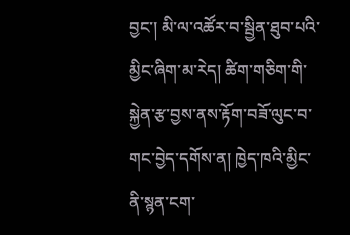བྱང་། མི་ལ་འཚོར་བ་སྦྱིན་ཐུབ་པའི་མྱིང་ཞིག་མ་རེད། ཚིག་གཅིག་གི་སྐྱེན་རྩ་བྱས་ནས་རྟོག་བཟོ་ལུང་བ་གང་བྱེད་དགོས་ན། ཁྱེད་ཁའི་མྱིང་ནི་སྙན་ངག་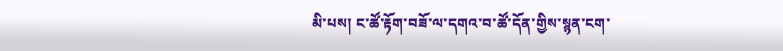མི་པས། ང་ཚོ་རྟོག་བཟོ་ལ་དགའ་བ་ཚོ་དོན་གྱིས་སྙན་ངག་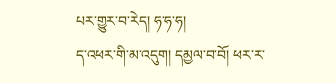པར་གྱུར་བ་རེད། ཧ་ཧ་ཧ།
ད་འཕར་གི་མ་འདུག། དམྱལ་བ་བོ། ཕར་ར་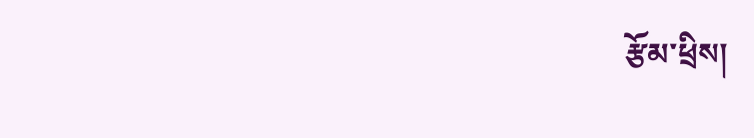རྩོམ་ཕྲིས།